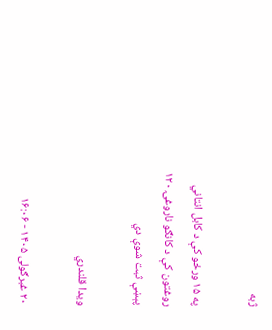ژبه

په ۱۵ ورځو کې د کابل انتاني روغتون کې د کانګو ناروغۍ ۱۲۰ پېښې ثبت شوې دي

ویدا قلندري

۲۰ غبرګولی ۱۴۰۵ - ۱۶:۰۶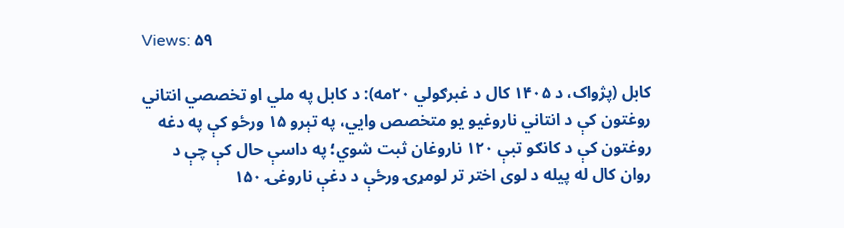Views: ۵۹

کابل (پژواک، د ۱۴۰۵ کال د غبرګولي ۲۰مه): د کابل په ملي او تخصصي انتاني روغتون کې د انتاني ناروغیو یو متخصص وايي، په تېرو ۱۵ ورځو کې په دغه روغتون کې د کانګو تبې ۱۲۰ ناروغان ثبت شوي؛ په داسې حال کې چې د روان کال له پیله د لوی اختر تر لومړۍ ورځې د دغې ناروغۍ ۱۵۰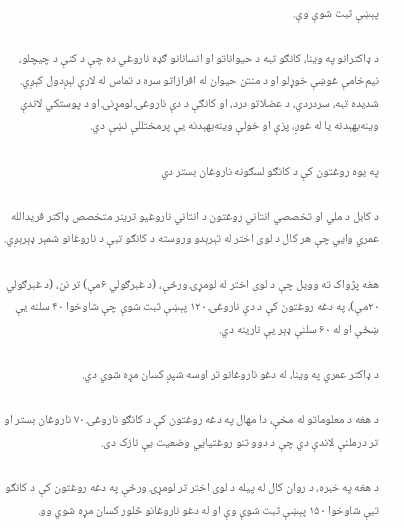پېښې ثبت شوې وې.

د ډاکترانو په وینا، کانګو تبه د حیواناتو او انسانانو ګډه ناروغي ده چې د کنې د چیچلو، نیم‌خامې غوښې خوړلو او د منتن حیوان له افرازاتو سره د تماس له لارې لېږدول کېږي. شدیده تبه، سردردي، د عضلاتو درد، او کانګې د دې ناروغۍ لومړنۍ او د پوستکي لاندې وینه‌بهېدنه یا له غوږ، پزې او خولې وینه‌بهېدنه یې پرمختللې نښې دي.

په یوه روغتون کې د کانګو لسګونه ناروغان بستر دي

د کابل د ملي او تخصصي انتاني روغتون د انتاني ناروغیو ترینر متخصص ډاکتر فریدالله عمري وايي چې هر کال د لوی اختر له تېرېدو وروسته د کانګو تبې د ناروغانو شمېر ډېرېږي.

هغه پژواک ته وویل چې د لوی اختر له لومړۍ ورځې، (د غبرګولي ۶مې) تر نن، (د غبرګولي ۲۰مې)، په دغه روغتون کې د دې ناروغۍ ۱۲۰ پېښې ثبت شوې چې شاوخوا ۴۰ سلنه یې ښځې او له ۶۰ سلنې ډېر یې نارینه دي.

د ډاکتر عمري په وینا، له دغو ناروغانو تر اوسه شپږ کسان مړه شوي دي.

د هغه د معلوماتو له مخې، دا مهال په دغه روغتون کې د کانګو ناروغۍ ۷۰ ناروغان بستر او تر درملنې لاندې دي چې د دوو تنو روغتیايي وضعیت یې نازک دی.

د هغه په خبره، د روان کال له پیله د لوی اختر تر لومړۍ ورځې په دغه روغتون کې د کانګو تبې شاوخوا ۱۵۰ پېښې ثبت شوې وې او له دغو ناروغانو څلور کسان مړه شوي وو.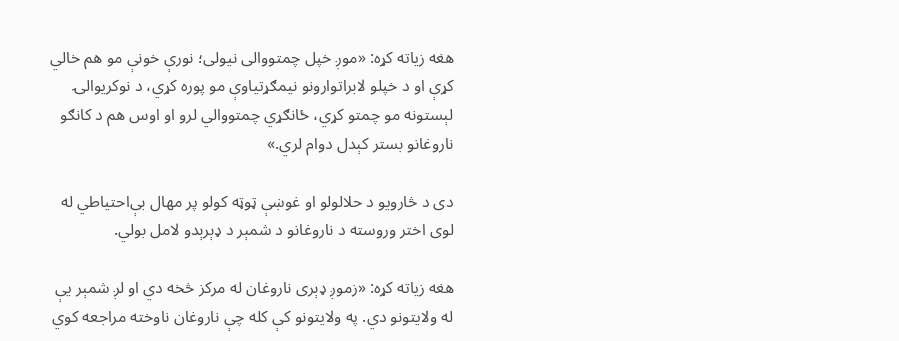هغه زیاته کړه: «موږ خپل چمتووالی نیولی؛ نورې خونې مو هم خالي کړې او د خپلو لابراتوارونو نیمګړتیاوې مو پوره کړي، د نوکریوالۍ لېستونه مو چمتو کړي، ځانګړي چمتووالي لرو او اوس هم د کانګو ناروغانو بستر کېدل دوام لري.»

دی د څارویو د حلالولو او غوښې ټوټه کولو پر مهال بې‌احتیاطي له لوی اختر وروسته د ناروغانو د شمېر د ډېرېدو لامل بولي.

هغه زیاته کړه: «زموږ ډېری ناروغان له مرکز څخه دي او لږ شمېر یې له ولایتونو دي. په ولایتونو کې کله چې ناروغان ناوخته مراجعه کوي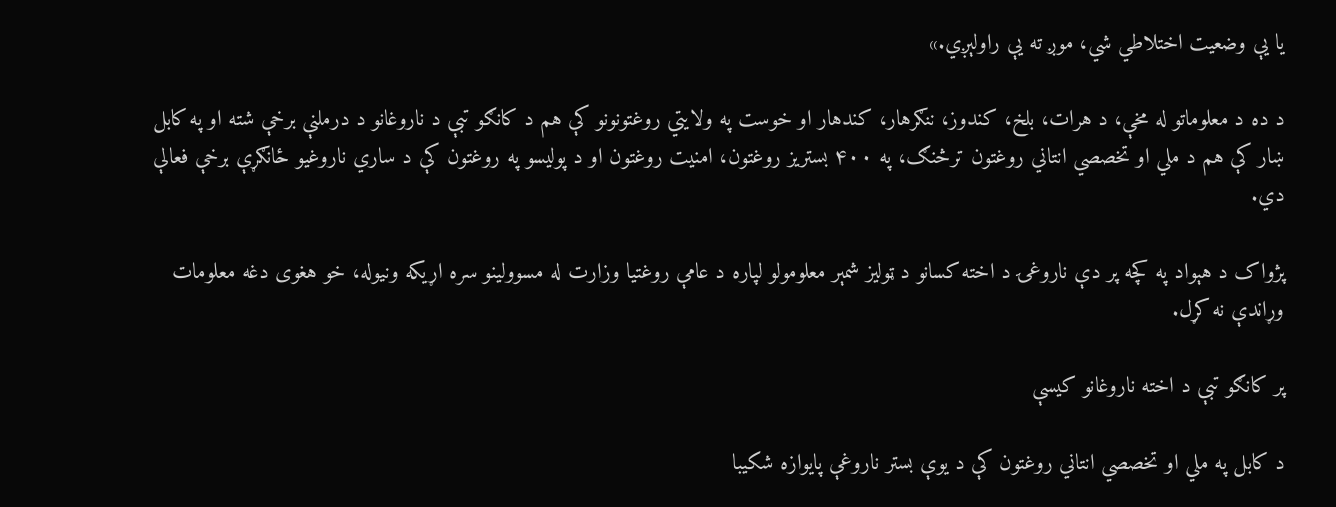یا یې وضعیت اختلاطي شي، موږ ته یې راولېږي.»

د ده د معلوماتو له مخې، د هرات، بلخ، کندوز، ننګرهار، کندهار او خوست په ولایتي روغتونونو کې هم د کانګو تبې د ناروغانو د درملنې برخې شته او په کابل ښار کې هم د ملي او تخصصي انتاني روغتون ترڅنګ، په ۴۰۰ بستریز روغتون، امنیت روغتون او د پولیسو په روغتون کې د ساري ناروغیو ځانګړې برخې فعالې دي.

پژواک د هېواد په کچه پر دې ناروغۍ د اخته کسانو د ټولیز شمېر معلومولو لپاره د عامې روغتیا وزارت له مسوولینو سره اړیکه ونیوله، خو هغوی دغه معلومات وړاندې نه کړل.

پر کانګو تبې د اخته ناروغانو کیسې

د کابل په ملي او تخصصي انتاني روغتون کې د یوې بستر ناروغې پایوازه شکیبا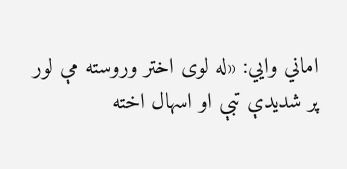اماني وايي: «له لوی اختر وروسته مې لور پر شدیدې تبې او اسهال اخته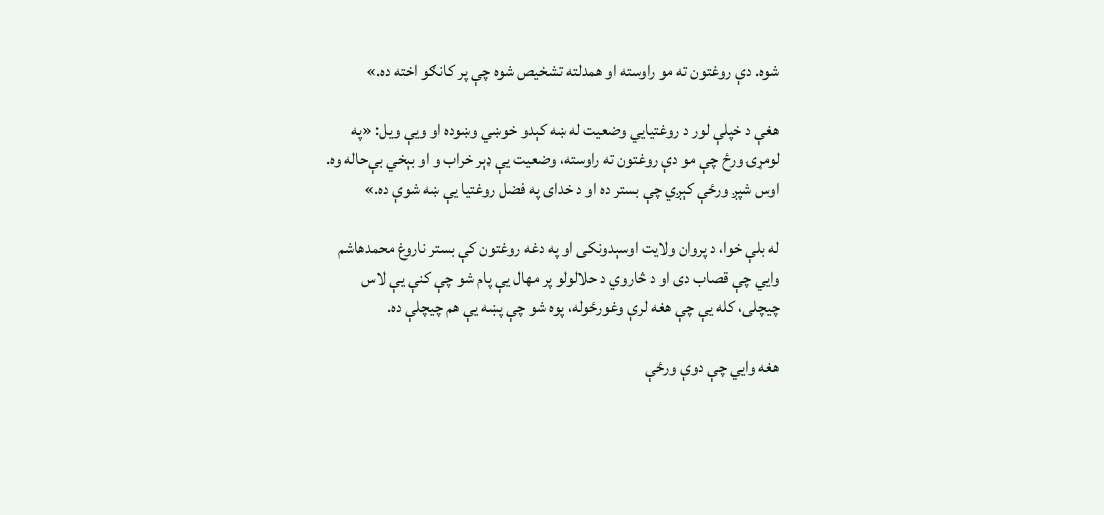شوه. دې روغتون ته مو راوسته او همدلته تشخیص شوه چې پر کانګو اخته ده.»

هغې د خپلې لور د روغتیايي وضعیت له ښه کېدو خوښي وښوده او ویې ویل: «په لومړۍ ورځ چې مو دې روغتون ته راوسته، وضعیت یې ډېر خراب و او بېخي بې‌حاله وه. اوس شپږ ورځې کېږي چې بستر ده او د خدای په فضل روغتیا یې ښه شوې ده.»

له بلې خوا، د پروان ولایت اوسېدونکی او په دغه روغتون کې بستر ناروغ محمدهاشم وايي چې قصاب دی او د څاروي د حلالولو پر مهال یې پام شو چې کنې یې لاس چیچلی، کله یې چې هغه لرې وغورځوله، پوه شو چې پښه یې هم چیچلې ده.

هغه وايي چې دوې ورځې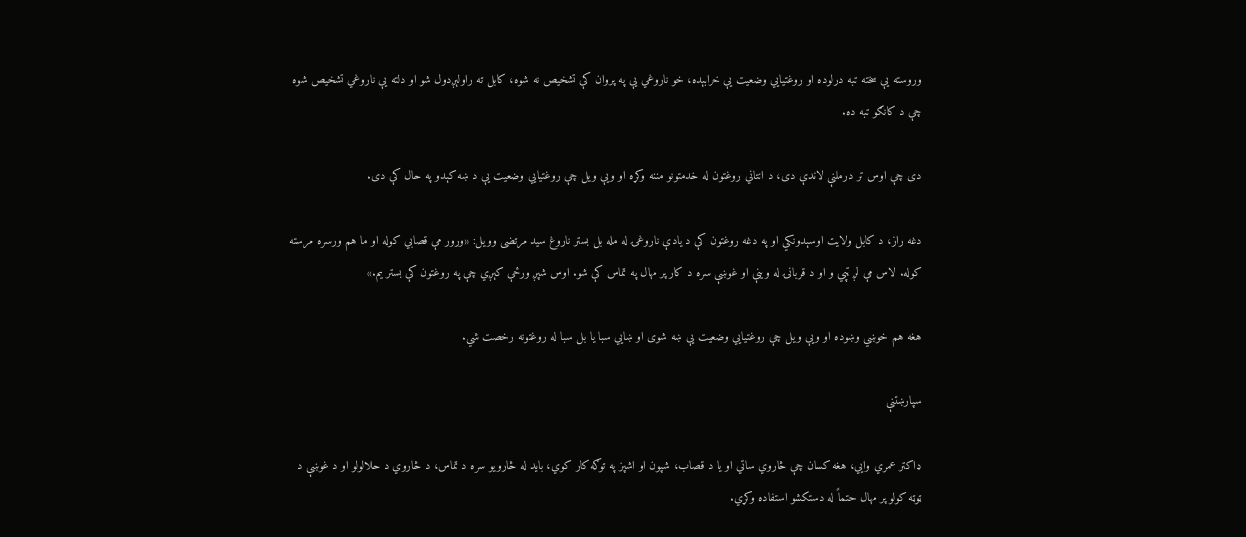وروسته یې سخته تبه درلوده او روغتیايي وضعیت یې خرابېده، خو ناروغي یې په پروان کې تشخیص نه شوه، کابل ته راولېږدول شو او دلته یې ناروغي تشخیص شوه چې د کانګو تبه ده.

دی چې اوس تر درملنې لاندې دی، د انتاني روغتون له خدمتونو مننه وکړه او ویې ویل چې روغتیايي وضعیت یې د ښه کېدو په حال کې دی.

دغه راز، د کابل ولایت اوسېدونکي او په دغه روغتون کې د یادې ناروغۍ له مله بل بستر ناروغ سید مرتضی وویل: «ورور مې قصابي کوله او ما هم ورسره مرسته کوله. لاس مې لږ ټپي و او د قربانۍ له وینې او غوښې سره د کار پر مهال په تماس کې شو. اوس شپږ ورځې کېږي چې په روغتون کې بستر یم.»

هغه هم خوښي وښوده او ویې ویل چې روغتیايي وضعیت یې ښه شوی او ښايي سبا یا بل سبا له روغتونه رخصت شي.

سپارښتنې

ډاکتر عمري وايي، هغه کسان چې څاروي ساتي او یا د قصاب، شپون او اشپز په توګه کار کوي، باید له څارویو سره د تماس، د څاروي د حلالولو او د غوښې د ټوټه کولو پر مهال حتماً له دستکشو استفاده وکړي.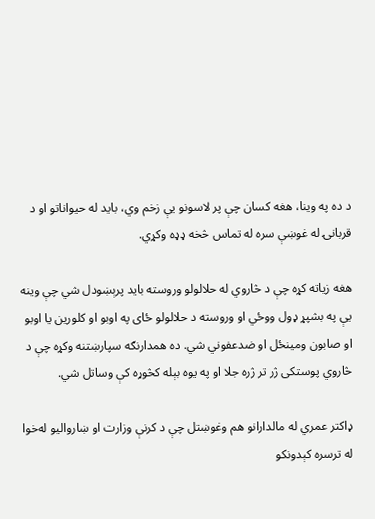د ده په وینا، هغه کسان چې پر لاسونو یې زخم وي، باید له حیواناتو او د قربانۍ له غوښې سره له تماس څخه ډډه وکړي.

هغه زیاته کړه چې د څاروي له حلالولو وروسته باید پرېښودل شي چې وینه یې په بشپړ ډول ووځي او وروسته د حلالولو ځای په اوبو او کلورین یا اوبو او صابون ومینځل او ضدعفوني شي. ده همدارنګه سپارښتنه وکړه چې د څاروي پوستکی ژر تر ژره جلا او په یوه بېله کڅوړه کې وساتل شي.

ډاکتر عمري له مالدارانو هم وغوښتل چې د کرنې وزارت او ښاروالیو له‌خوا له ترسره کېدونکو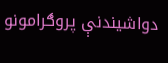دواشیندنې پروګرامونو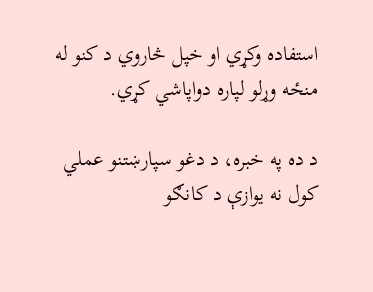استفاده وکړي او خپل څاروي د کنو له منځه وړلو لپاره دواپاشي کړي.

د ده په خبره، د دغو سپارښتنو عملي کول نه یوازې د کانګو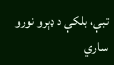تبې، بلکې د ډېرو نورو ساري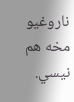ناروغیو مخه هم نیسي.